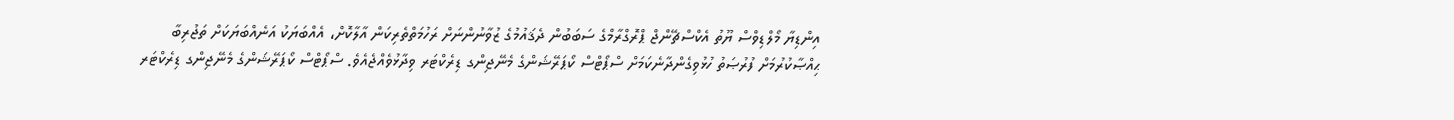އިންޑިޔާ މޯލްޑިވްސް ޔޫތު އެކްސްޗޭންޖް ޕްރޮގްރާމްގެ ސަބަބުން ދެޤައުމުގެ ޒުވާނުންނަށް ރަހުމަތްތެރިކަން އާލާކޮށް، އެއްބަޔަކު އަނެއްބަޔަކަށް ތަޖުރިބާ ޙިއްޞާކުރުމަށް ފުރުޞަތު ހުޅުވިގެންދާނެކަމަށް ސްޕޯޓްސް ކޯޕަރޭޝަންގެ މެނޭޖިންގ ޑިރެކްޓަރ ވިދާޅުވެއްޖެއެވެ. ސްޕޯޓްސް ކޯޕަރޭޝަންގެ މެނޭޖިންގ ޑިރެކްޓަރ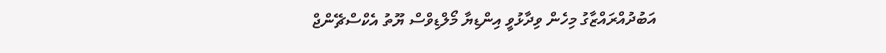އަބުދުއްރައްޒާގު މިހެން ވިދާޅުވީ އިންޑިޔާ މޯލްޑިވްސް ޔޫތު އެކްސްޗޭންޖް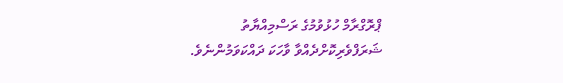ޕްރޮގްރާމް ހުޅުވުމުގެ ރަސްމިއްޔާތު ޝަރަފްވެރިކޮށްދެއްވާ ވާހަކަ ދައްކަވަމުންނެވެ.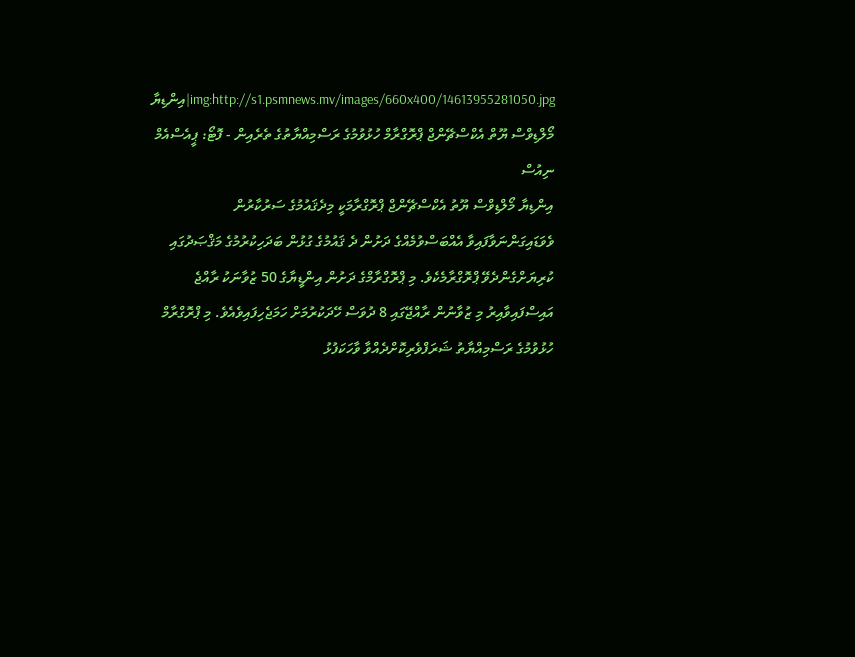img:http://s1.psmnews.mv/images/660x400/14613955281050.jpg|އިންޑިޔާ މޯލްޑިވްސް ޔޫތް އެކްސްޗޭންޖް ޕްރޮގްރާމް ހުޅުވުމުގެ ރަސްމިއްޔާތުގެ ތެރެއިން - ފޮޓޯ: ޕީއެސްއެމް ނިއުސް
އިންޑިޔާ މޯލްޑިވްސް ޔޫތު އެކްސްޗޭންޖް ޕްރޮގްރާމަކީ މިދެޤައުމުގެ ސަރުކާރުން ވެވަޑައިގަންނަވާފައިވާ އެއްބަސްވުމެއްގެ ދަށުން ދެ ޤައުމުގެ ގުޅުން ބަދަހިކުރުމުގެ މަޤްޞަދުގައި ކުރިޔަށްގެންދެވޭ ޕްރޮގްރާމެކެވެ. މި ޕްރޮގްރާމްގެ ދަށުން އިންޑީޔާގެ 50 ޒުވާނަކު ރާއްޖެ އައިސްފައިވާއިރު މި ޒުވާނުން ރާއްޖޭގައި 8 ދުވަސް ހޭދަކުރުމަށް ހަމަޖެހިފައިވެއެވެ. މި ޕްރޮގްރާމް ހުޅުވުމުގެ ރަސްމިއްޔާތު ޝަރަފްވެރިކޮށްދެއްވާ ވާހަކަފުޅު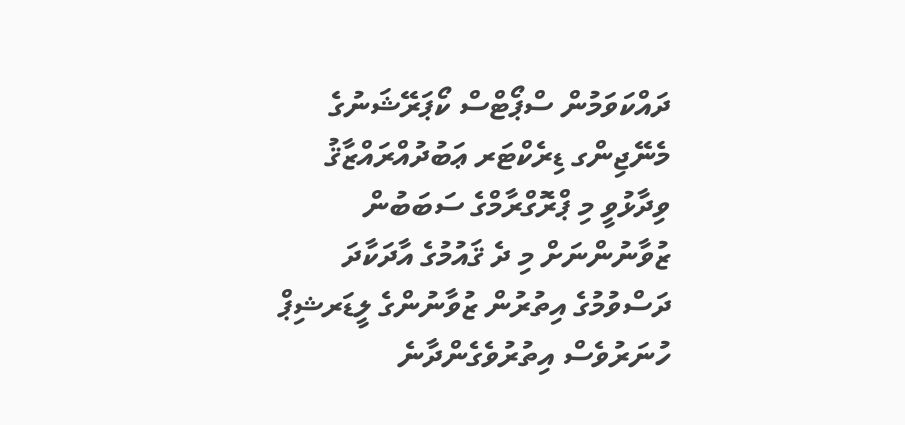ދައްކަވަމުން ސްޕޯޓްސް ކޯޕަރޭޝަނުގެ މެނޭޖިންގ ޑިރެކްޓަރ ޢަބުދުއްރައްޒާޤު ވިދާޅުވީ މި ޕްރޮގްރާމްގެ ސަބަބުން ޒުވާނުންނަށް މި ދެ ޤައުމުގެ އާދަކާދަ ދަސްވުމުގެ އިތުރުން ޒުވާނުންގެ ލީޑަރޝިޕް ހުނަރުވެސް އިތުރުވެގެންދާނެ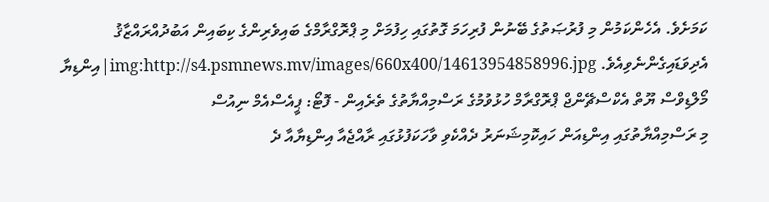ކަމަށެވެ. އެހެންކަމުން މި ފުރުޞަތުގެ ބޭނުން ފުރިހަމަ ގޮތުގައި ހިފުމަށް މި ޕްރޮގްރާމްގެ ބައިވެރިންގެ ކިބައިން އަބުދުއްރައްޒާޤު އެދިވަޑައިގެންނެވިއެވެ. img:http://s4.psmnews.mv/images/660x400/14613954858996.jpg|އިންޑިޔާ މޯލްޑިވްސް ޔޫތް އެކްސްޗޭންޖް ޕްރޮގްރާމް ހުޅުވުމުގެ ރަސްމިއްޔާތުގެ ތެރެއިން - ފޮޓޯ: ޕީއެސްއެމް ނިއުސް
މި ރަސްމިއްޔާތުގައި އިންޑިއަން ހައިކޮމިޝަނަރު ދެއްކެވި ވާހަކަފުޅުގައި ރާއްޖެއާ އިންޑިޔާއާ ދެ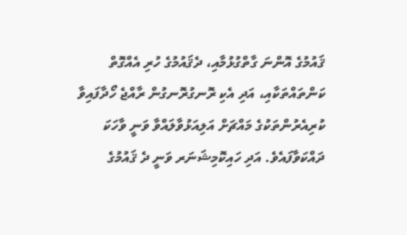ޤައުމުގެ އޮންނަ ގާތްގުޅުމާއި، ދެޤައުމުގެ ހުރި އެއްގޮތް ކަންތައްތަކާއި، އަދި އެކި ރޮނގުރޮނގުން ރާއްޖެ ހޯދާފައިވާ ކުރިއެރުންތަކުގެ މައްޗަށް އަލިއަޅުވާލައްވާ ވަނީ ވާހަކަ ދައްކަވާފައެވެ. އަދި ހައިކޮމިޝަނަރ ވަނީ ދެ ޤައުމުގެ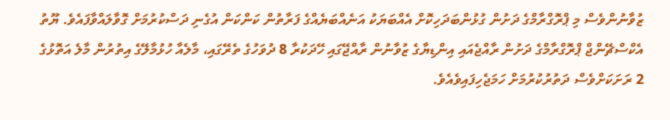ޒުވާނުންވެސް މި ޕްރޮގްރާމްގެ ދަށުން ގުޅުންބަދަހިކޮށް އެއްބަޔަކު އަނެއްބަޔެއްގެ ފަރާތުން ކަންކަން އުގެނި ދަސްކުރުމަށް ގޮވާލައްވާފައެވެ. ޔޫތު އެކްސްޗޭންޖް ޕްރޮގްރާމްގެ ދަށުން ރާއްޖެއައި އިންޑިޔާގެ ޒުވާނުން ރާއްޖޭގައި ހޭދަކުރާ 8 ދުވަހުގެ ތެރޭގައި، މާލެއާ ހުޅުމާލޭގެ އިތުރުން މާލެ އަތޮޅުގެ 2 ރަށަކަށްވެސް ދަތުރުކުރުމަށް ހަމަޖެހިފައިވެއެވެ.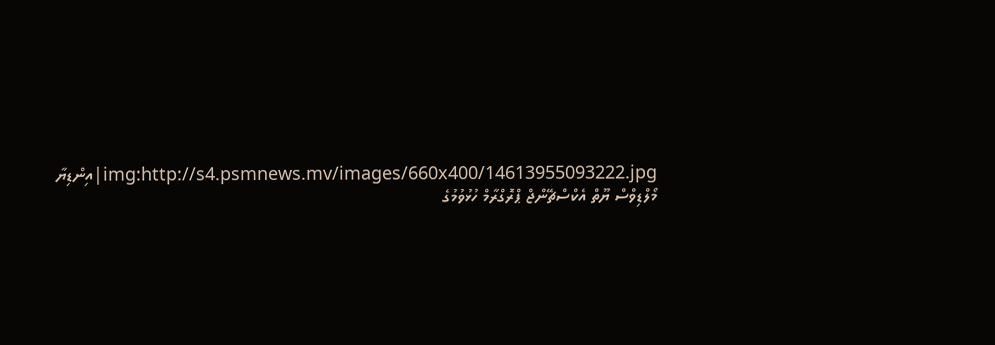img:http://s4.psmnews.mv/images/660x400/14613955093222.jpg|އިންޑިޔާ މޯލްޑިވްސް ޔޫތް އެކްސްޗޭންޖް ޕްރޮގްރާމް ހުޅުވުމުގެ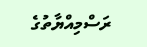ރަސްމިއްޔާތުގެ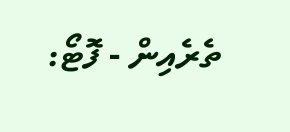ތެރެއިން - ފޮޓޯ: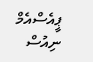ޕީއެސްއެމް ނިއުސް